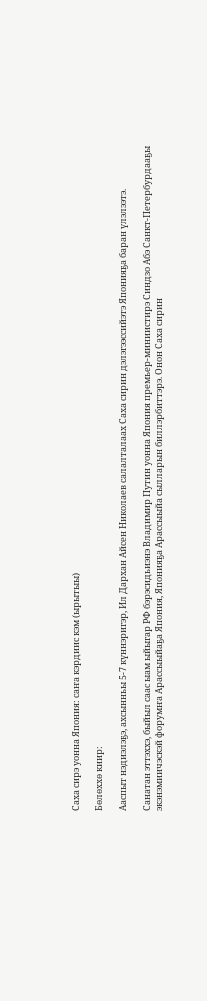Саха сирэ уонна Япония: саҥа кэрдиис кэм (ырытыы)

Бөлөххө киир:

Ааспыт нэдиэлэҕэ, ахсынньы 5-7 күннэригэр, Ил Дархан Айсен Николаев салалталаах Саха сирин дэлэгээссийэтэ Японияҕа баран үлэлээтэ.

Санатан эттэххэ, быйыл саас ыам ыйыгар РФ бэрэсидьиэнэ Владимир Путин уонна Япония премьер-миниистирэ Синдзо Абэ Санкт-Петербурдааҕы экэнэмиичэскэй форумҥа Арассыыйаҕа Япония, Японияҕа Арассыыйа сылларын биллэрбиттэрэ. Онон Саха сирин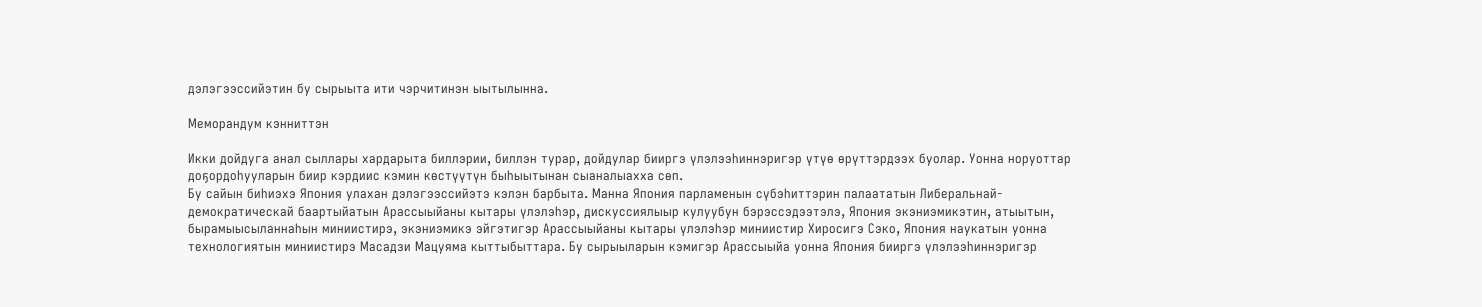дэлэгээссийэтин бу сырыыта ити чэрчитинэн ыытылынна.

Меморандум кэнниттэн

Икки дойдуга анал сыллары хардарыта биллэрии, биллэн турар, дойдулар бииргэ үлэлээһиннэригэр үтүө өрүттэрдээх буолар. Уонна норуоттар доҕордоһууларын биир кэрдиис кэмин көстүүтүн быһыытынан сыаналыахха сөп.
Бу сайын биһиэхэ Япония улахан дэлэгээссийэтэ кэлэн барбыта. Манна Япония парламенын сүбэһиттэрин палаататын Либеральнай-демократическай баартыйатын Арассыыйаны кытары үлэлэһэр, дискуссиялыыр кулуубун бэрэссэдээтэлэ, Япония экэниэмикэтин, атыытын, бырамыысыланнаһын миниистирэ, экэниэмикэ эйгэтигэр Арассыыйаны кытары үлэлэһэр миниистир Хиросигэ Сэко, Япония наукатын уонна технологиятын миниистирэ Масадзи Мацуяма кыттыбыттара. Бу сырыыларын кэмигэр Арассыыйа уонна Япония бииргэ үлэлээһиннэригэр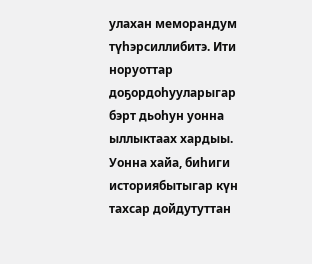улахан меморандум түһэрсиллибитэ. Ити норуоттар доҕордоһууларыгар бэрт дьоһун уонна ыллыктаах хардыы.
Уонна хайа, биһиги историябытыгар күн тахсар дойдутуттан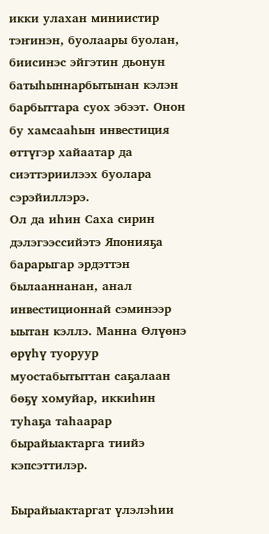икки улахан миниистир тэҥинэн, буолаары буолан, биисинэс эйгэтин дьонун батыһыннарбытынан кэлэн барбыттара суох эбээт. Онон бу хамсааһын инвестиция өттүгэр хайаатар да сиэттэриилээх буолара сэрэйиллэрэ.
Ол да иһин Саха сирин дэлэгээссийэтэ Японияҕа барарыгар эрдэттэн былааннанан, анал инвестиционнай сэминээр ыытан кэллэ. Манна Өлүөнэ өрүһү туоруур муостабытыттан саҕалаан бөҕү хомуйар, иккиһин туһаҕа таһаарар бырайыактарга тиийэ кэпсэттилэр.

Бырайыактаргат үлэлэһии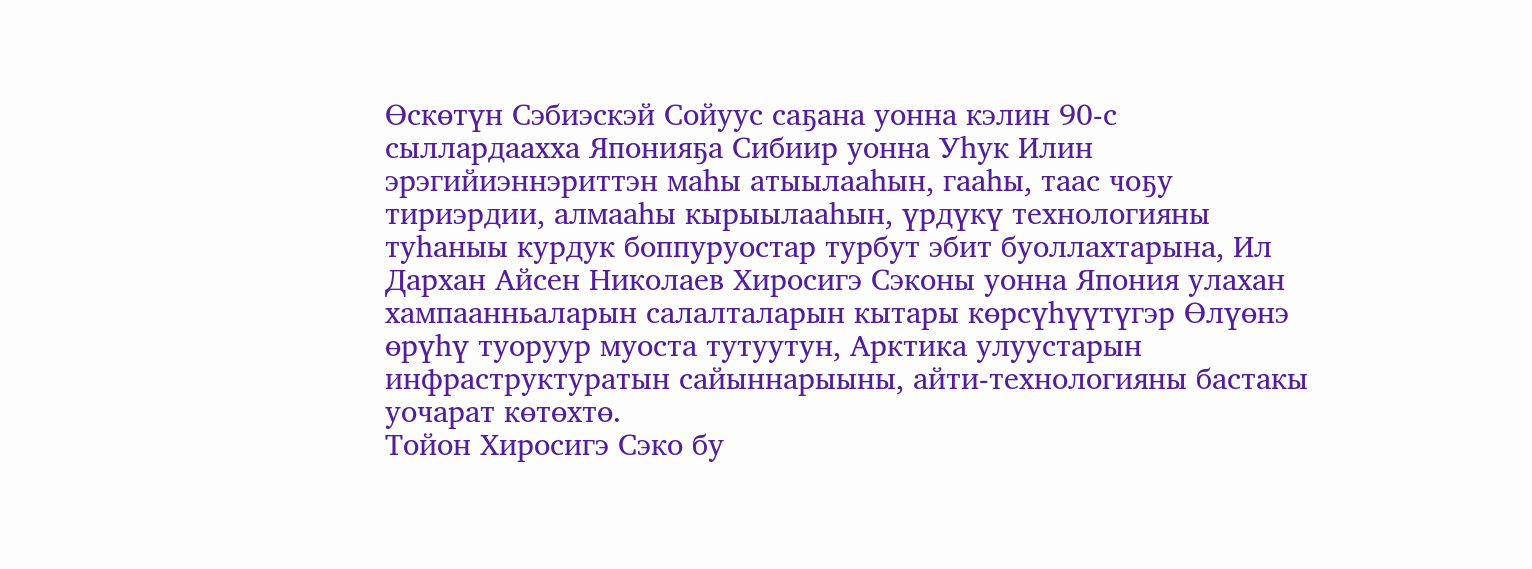Өскөтүн Сэбиэскэй Сойуус саҕана уонна кэлин 90-с сыллардаахха Японияҕа Сибиир уонна Уһук Илин эрэгийиэннэриттэн маһы атыылааһын, гааһы, таас чоҕу тириэрдии, алмааһы кырыылааһын, үрдүкү технологияны туһаныы курдук боппуруостар турбут эбит буоллахтарына, Ил Дархан Айсен Николаев Хиросигэ Сэконы уонна Япония улахан хампаанньаларын салалталарын кытары көрсүһүүтүгэр Өлүөнэ өрүһү туоруур муоста тутуутун, Арктика улуустарын инфраструктуратын сайыннарыыны, айти-технологияны бастакы уочарат көтөхтө.
Тойон Хиросигэ Сэко бу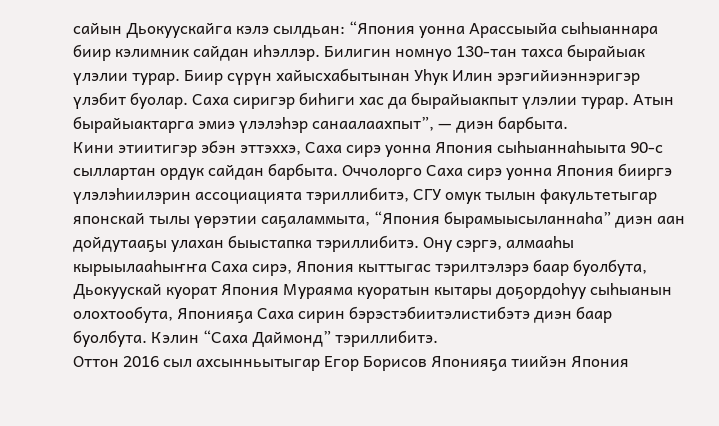сайын Дьокуускайга кэлэ сылдьан: “Япония уонна Арассыыйа сыһыаннара биир кэлимник сайдан иһэллэр. Билигин номнуо 130-тан тахса бырайыак үлэлии турар. Биир сүрүн хайысхабытынан Уһук Илин эрэгийиэннэригэр үлэбит буолар. Саха сиригэр биһиги хас да бырайыакпыт үлэлии турар. Атын бырайыактарга эмиэ үлэлэһэр санаалаахпыт”, — диэн барбыта.
Кини этиитигэр эбэн эттэххэ, Саха сирэ уонна Япония сыһыаннаһыыта 90-с сыллартан ордук сайдан барбыта. Оччолорго Саха сирэ уонна Япония бииргэ үлэлэһиилэрин ассоциацията тэриллибитэ, СГУ омук тылын факультетыгар японскай тылы үөрэтии саҕаламмыта, “Япония бырамыысыланнаһа” диэн аан дойдутааҕы улахан быыстапка тэриллибитэ. Ону сэргэ, алмааһы кырыылааһыҥҥа Саха сирэ, Япония кыттыгас тэрилтэлэрэ баар буолбута, Дьокуускай куорат Япония Мураяма куоратын кытары доҕордоһуу сыһыанын олохтообута, Японияҕа Саха сирин бэрэстэбиитэлистибэтэ диэн баар буолбута. Кэлин “Саха Даймонд” тэриллибитэ.
Оттон 2016 сыл ахсынньытыгар Егор Борисов Японияҕа тиийэн Япония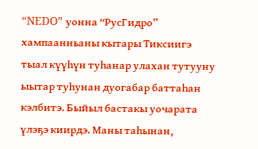“NEDO” уонна “РусГидро” хампаанньаны кытары Тиксиигэ тыал күүһүн туһанар улахан тутууну ыытар туһунан дуогабар баттаһан кэлбитэ. Быйыл бастакы уочарата үлэҕэ киирдэ. Маны таһынан,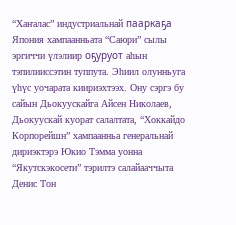“Хаҥалас” индустриальнай пааркаҕа Япония хампаанньата “Саюри” сылы эргиччи үлэлиир оҕуруот аһын тэпилииссэтин туппута. Эһиил олунньуга үһүс уочарата киириэхтээх. Ону сэргэ бу сайын Дьокуускайга Айсен Николаев, Дьокуускай куорат салалтата, “Хоккайдо Корпорейшн” хампаанньа генеральнай дириэктэрэ Юкио Тэмма уонна “Якутскэкосети” тэрилтэ салайааччыта Денис Тон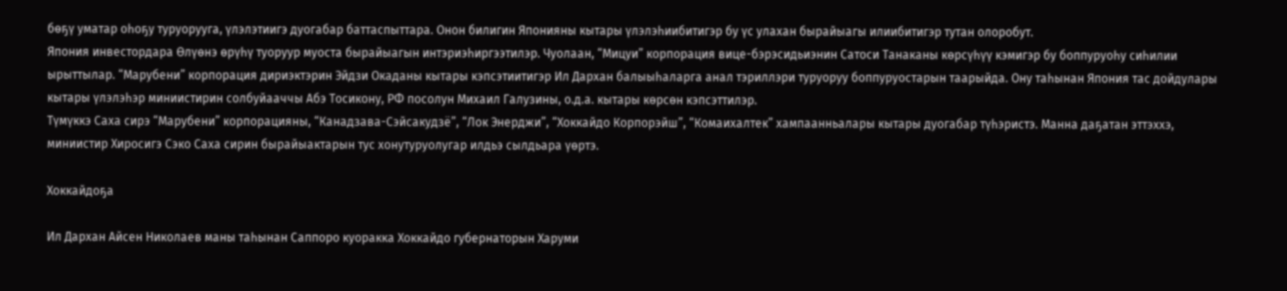бөҕү уматар оһоҕу туруорууга, үлэлэтиигэ дуогабар баттаспыттара. Онон билигин Японияны кытары үлэлэһиибитигэр бу үс улахан бырайыагы илиибитигэр тутан олоробут.
Япония инвестордара Өлүөнэ өрүһү туоруур муоста бырайыагын интэриэһиргээтилэр. Чуолаан, “Мицуи” корпорация вице-бэрэсидьиэнин Сатоси Танаканы көрсүһүү кэмигэр бу боппуруоһу сиһилии ырыттылар. “Марубени” корпорация дириэктэрин Эйдзи Окаданы кытары кэпсэтиитигэр Ил Дархан балыыһаларга анал тэриллэри туруоруу боппуруостарын таарыйда. Ону таһынан Япония тас дойдулары кытары үлэлэһэр миниистирин солбуйааччы Абэ Тосикону, РФ посолун Михаил Галузины, о.д.а. кытары көрсөн кэпсэттилэр.
Түмүккэ Саха сирэ “Марубени” корпорацияны, “Канадзава-Сэйсакудзё”, “Лок Энерджи”, “Хоккайдо Корпорэйш”, “Комаихалтек” хампаанньалары кытары дуогабар түһэристэ. Манна даҕатан эттэххэ, миниистир Хиросигэ Сэко Саха сирин бырайыактарын тус хонутуруолугар илдьэ сылдьара үөртэ.

Хоккайдоҕа

Ил Дархан Айсен Николаев маны таһынан Саппоро куоракка Хоккайдо губернаторын Харуми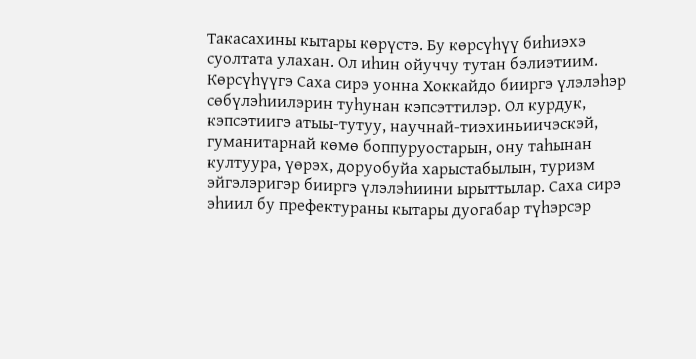Такасахины кытары көрүстэ. Бу көрсүһүү биһиэхэ суолтата улахан. Ол иһин ойуччу тутан бэлиэтиим. Көрсүһүүгэ Саха сирэ уонна Хоккайдо бииргэ үлэлэһэр сөбүлэһиилэрин туһунан кэпсэттилэр. Ол курдук, кэпсэтиигэ атыы-тутуу, научнай-тиэхиньиичэскэй, гуманитарнай көмө боппуруостарын, ону таһынан култуура, үөрэх, доруобуйа харыстабылын, туризм эйгэлэригэр бииргэ үлэлэһиини ырыттылар. Саха сирэ эһиил бу префектураны кытары дуогабар түһэрсэр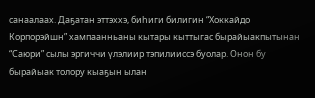санаалаах. Даҕатан эттэххэ, биһиги билигин “Хоккайдо Корпорэйшн” хампаанньаны кытары кыттыгас бырайыакпытынан “Саюри” сылы эргиччи үлэлиир тэпилииссэ буолар. Онон бу бырайыак толору кыаҕын ылан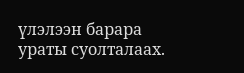үлэлээн барара ураты суолталаах.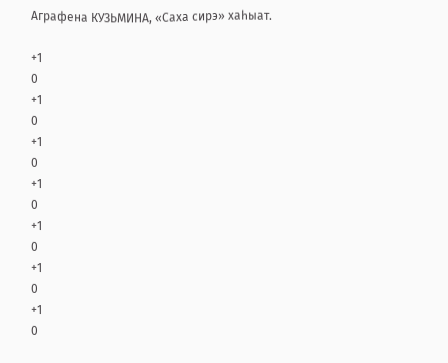Аграфена КУЗЬМИНА, «Саха сирэ» хаһыат.

+1
0
+1
0
+1
0
+1
0
+1
0
+1
0
+1
0